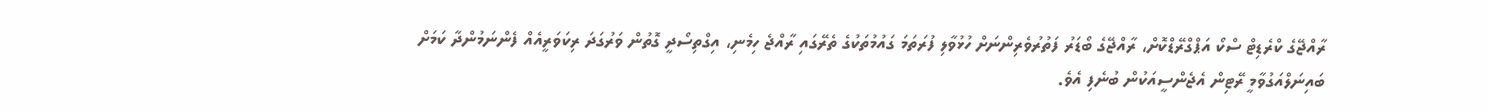ރާއްޖޭގެ ކްރެޑިޓް ސްކޯ އަޕްގްރޭޑްކޮށް، ރާއްޖޭގެ ބޯޑަރު ފަތުރުވެރިންނަށް ހުޅުވާލި ފުރަތަމަ ގައުމުތަކުގެ ތެރޭގައި ރާއްޖެ ހިމެނި، އިގްތިސޯދީ ގޮތުން ވަރުގަދަ ރިކަވަރީއެއް ފެންނަމުންދާ ކަމަށް ބައިނަލްއަގުވާމީ ރޭޓިން އެޖެންސީއަކުން ބުނެފި އެވެ.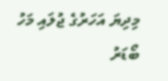މިދިޔަ އަހަރުގެ ޖުލައި މަހު ބޯޑަރު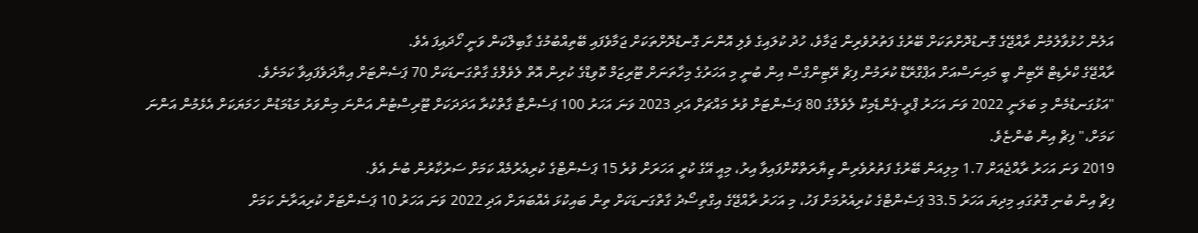އަލުން ހުޅުވާލުމުން ރާއްޖޭގެ ގޮނޑުދޮށްތަކަށް ބޭރުގެ ފަތުރުވެރިން ޖަމާވެ، ހުދު ކުލައިގެ ވެލި އޮންނަ ގޮނޑުދޮށްތަކަށް ޖަމާވެފައި ބޭތިއްބުމުގެ ގާބިލްކަން ވަނީ ހޯދައިފަ އެވެ.
ރާއްޖޭގެ ކްރެޑިޓް ރޭޓިން ބީ މައިނަސްއަށް އަޕްގްރޭޑް ކުރަމުން ފިޗް ރޭޓިންގްސް އިން ބުނީ މި އަހަރުގެ މިހާތަނަށް ޓޫރިޒަމް ކޮވިޑްގެ ކުރިން އޮތް ލެވެލްގެ ގާތްގަނޑަކަށް 70 ޕަސެންޓަށް އިޔާދަވެފައިވާ ކަމަށެވެ.
"އަޅުގަނޑުމެން މި ބަލަނީ 2022 ވަނަ އަހަރު ޕްރީ-ޕެންޑެމިކް ލެވެލްގެ 80 ޕަސެންޓަށް ވުރެ މައްޗަށް އަދި 2023 ވަނަ އަހަރު 100 ޕަސެންޓާ ގާތްކުރާ އަދަދަކަށް ޓޫރިސްޓުން އަންނަ މިންވަރު މަޑުމަޑުން ހަމަޔަކަށް އެޅެމުން އަންނަ ކަމަށް،" ފިޗް އިން ބުންޏެވެ.
2019 ވަނަ އަހަރު ރާއްޖެއަށް 1.7 މިލިއަން ބޭރުގެ ފަތުރުވެރިން ޒިޔާރަތްކޮށްފައިވާ އިރު، މިއީ އޭގެ ކުރީ އަހަރަށް ވުރެ 15 ޕަސެންޓްގެ ކުރިއެރުމެއް ކަމަށް ސަރުކާރުން ބުނެ އެވެ.
ފިޗް އިން ބުނި ގޮތުގައި މިދިޔަ އަހަރު 33.5 ޕަސެންޓްގެ ކުރިއެރުމަށް ފަހު، މި އަހަރު ރާއްޖޭގެ އިގްތިސޯދު ގާތްގަނޑަކަށް ތިން ބައިކުޅަ އެއްބަޔަށް އަދި 2022 ވަނަ އަހަރު 10 ޕަސެންޓަށް ކުރިއަރާނެ ކަމަށް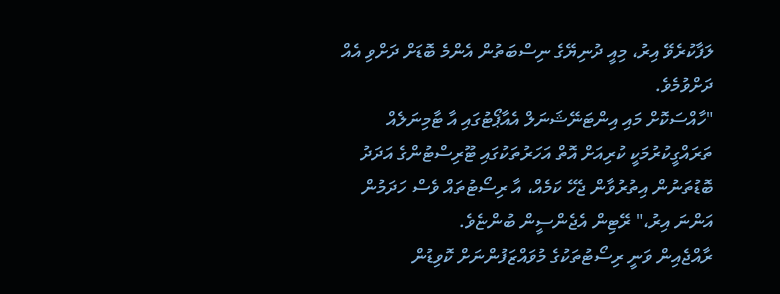ލަފާކުރެވޭ އިރު، މިއީ ދުނިޔޭގެ ނިސްބަތުން އެންމެ ބޮޑަށް ދަށްވި އެއް ދަށްވުމެވެ.
"ހާއްސަކޮށް މައި އިންޓަނޭޝަނަލް އެއާޕޯޓުގައި އާ ޓާމިނަލެއް ތަރައްގީކުރުމަކީ ކުރިއަށް އޮތް އަހަރުތަކުގައި ޓޫރިސްޓުންގެ އަދަދު ބޮޑުތަނުން އިތުރުވާން ޖެހޭ ކަމެއް، އާ ރިސޯޓުތައް ވެސް ހަދަމުން އަންނަ އިރު،" ރޭޓިން އެޖެންސީން ބުންޏެވެ.
ރާއްޖެއިން ވަނީ ރިސޯޓުތަކުގެ މުވައްޒަފުންނަށް ކޮވިޑުން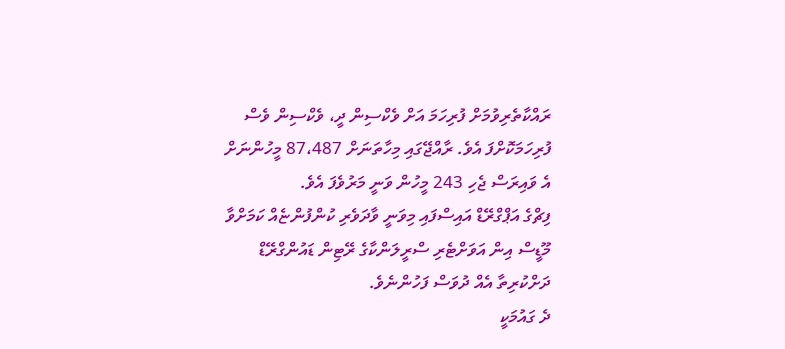ރައްކާތެރިވުމަށް ފުރިހަމަ އަށް ވެކްސިން ދީ، ވެކްސިން ވެސް ފުރިހަމަކޮށްފަ އެވެ. ރާއްޖޭގައި މިހާތަނަށް 87،487 މީހުންނަށް އެ ވައިރަސް ޖެހި 243 މީހުން ވަނީ މަރުވެފަ އެވެ.
ފިޗްގެ އަޕްގްރޭޑް އައިސްފައި މިވަނީ ވާދަވެރި ކުންފުންޏެއް ކަމަށްވާ މޫޑީސް އިން އަވަށްޓެރި ސްރީލަންކާގެ ރޭޓިން ޑައުންގްރޭޑް ދަށްކުރިތާ އެއް ދުވަސް ފަހުންނެވެ.
ދެ ގައުމަކީ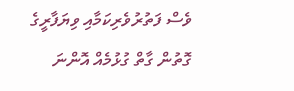ވެސް ފަތުރުވެރިކަމާއި ވިޔަފާރީގެ ގޮތުން ގާތް ގުޅުމެއް އޮންނަ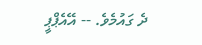ދެ ގައުމެވެ. -- އޭއެޕްޕީ